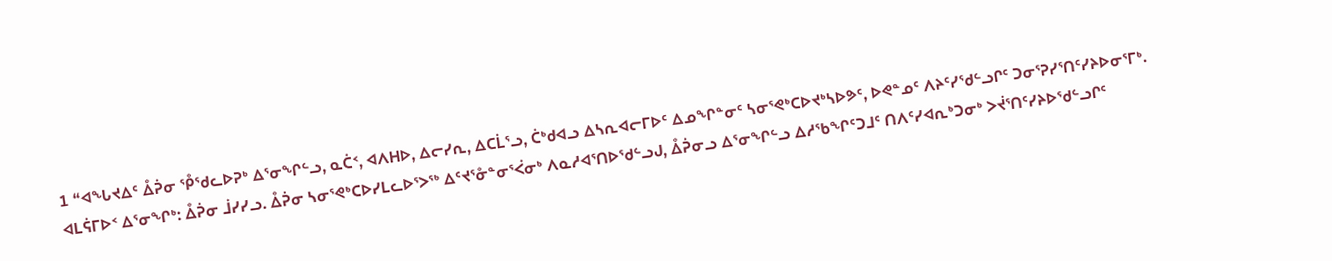1 “ᐊᖓᔪᐃᑦ ᐂᕉᓂ ᕾᖁᓚᐅᕈᒃ ᐃᕐᓂᖏᓪᓗ, ᓇᑖᑉ, ᐊᐱᕼᐅ, ᐃᓕᓯᕆ, ᐃᑕᒫᕐᓗ, ᑖᒃᑯᐊᓗ ᐃᓴᕆᐊᓕᒥᐅᑦ ᐃᓄᖏᓐᓂᑦ ᓴᓂᕐᕙᒃᑕᐅᔪᒃᓴᐅᕗᑦ, ᐅᕙᓐᓄᑦ ᐱᔨᑦᓯᖁᓪᓗᒋᑦ ᑐᓂᕐᕈᓯᕐᑎᑦᓯᔨᐅᓂᕐᒥᒃ.
ᐊᒪᕌᒥᐅᑉ ᐃᕐᓂᖏᒃ: ᐂᕉᓂ ᒨᓯᓯᓗ. ᐂᕉᓂ ᓴᓂᕐᕙᒃᑕᐅᓯᒪᓚᐅᕐᐳᖅ ᐃᑦᔪᕐᓁᓐᓂᕐᐹᓂᒃ ᐱᓇᓱᐊᕐᑎᐅᖁᓪᓗᒍ, ᐂᕉᓂᓗ ᐃᕐᓂᖏᓪᓗ ᐃᓱᖃᖏᑦᑐᒧᑦ ᑎᐱᑦᓯᐊᕆᒃᑐᓂᒃ ᐳᔫᕐᑎᑦᓯᔨᐅᖁᓪᓗᒋᑦ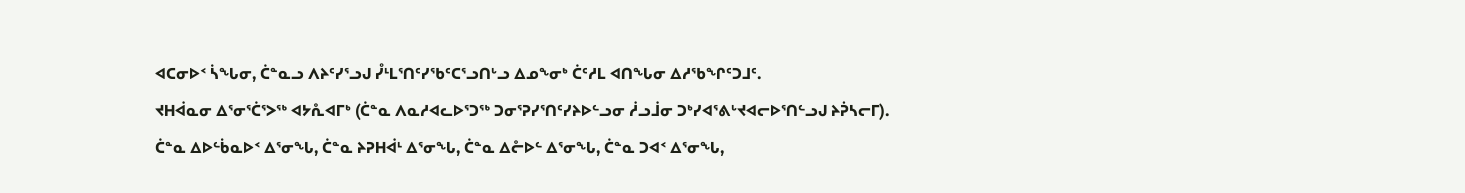ᐊᑕᓂᐅᑉ ᓵᖓᓂ, ᑖᓐᓇᓗ ᐱᔨᑦᓯᕐᓗᒍ ᓮᒻᒪᕐᑎᑦᓯᖃᑦᑕᕐᓗᑎᒡᓗ ᐃᓄᖕᓂᒃ ᑖᑦᓱᒪ ᐊᑎᖓᓂ ᐃᓱᖃᖏᑦᑐᒧᑦ.
ᔪᕼᐋᓇᓂ ᐃᕐᓂᕐᑖᕐᐳᖅ ᐊᔭᕅᐊᒥᒃ (ᑖᓐᓇ ᐱᓇᓱᐊᓚᐅᕐᑐᖅ ᑐᓂᕐᕈᓯᕐᑎᑦᓯᔨᐅᓪᓗᓂ ᓲᓗᒨᓂ ᑐᒃᓯᐊᕐᕕᒡᔪᐊᓕᐅᕐᑎᓪᓗᒍ ᔨᕉᓴᓕᒥ).
ᑖᓐᓇ ᐃᐅᓪᑳᓇᐅᑉ ᐃᕐᓂᖓ, ᑖᓐᓇ ᔨᕈᕼᐋᒻ ᐃᕐᓂᖓ, ᑖᓐᓇ ᐃᓔᐅᓪ ᐃᕐᓂᖓ, ᑖᓐᓇ ᑐᐊᑉ ᐃᕐᓂᖓ,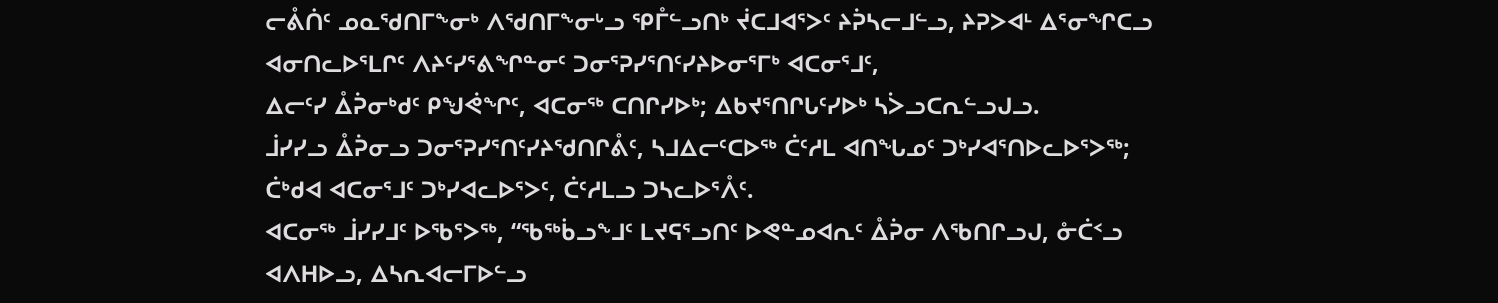ᓕᕔᑏᑦ ᓄᓇᖁᑎᒥᖕᓂᒃ ᐱᖁᑎᒥᖕᓂᒡᓗ ᕿᒤᓪᓗᑎᒃ ᔫᑕᒧᐊᕐᐳᑦ ᔨᕉᓴᓕᒧᓪᓗ, ᔨᕈᐳᐊᒻ ᐃᕐᓂᖏᑕᓗ ᐊᓂᑎᓚᐅᕐᒪᒋᑦ ᐱᔨᑦᓯᕐᕕᖏᓐᓂᑦ ᑐᓂᕐᕈᓯᕐᑎᑦᓯᔨᐅᓂᕐᒥᒃ ᐊᑕᓂᕐᒧᑦ,
ᐃᓕᑦᓯ ᐂᕉᓂᒃᑯᑦ ᑭᖑᕚᖏᑦ, ᐊᑕᓂᖅ ᑕᑎᒋᓯᐅᒃ; ᐃᑲᔪᕐᑎᒋᒐᑦᓯᐅᒃ ᓴᐴᓗᑕᕆᓪᓗᒍᓗ.
ᒨᓯᓯᓗ ᐂᕉᓂᓗ ᑐᓂᕐᕈᓯᕐᑎᑦᓯᔨᖁᑎᒋᕔᑦ, ᓴᒧᐃᓕᑦᑕᐅᖅ ᑖᑦᓱᒪ ᐊᑎᖓᓄᑦ ᑐᒃᓯᐊᕐᑎᐅᓚᐅᕐᐳᖅ; ᑖᒃᑯᐊ ᐊᑕᓂᕐᒧᑦ ᑐᒃᓯᐊᓚᐅᕐᐳᑦ, ᑖᑦᓱᒪᓗ ᑐᓴᓚᐅᕐᐰᑦ.
ᐊᑕᓂᖅ ᒨᓯᓯᒧᑦ ᐅᖃᕐᐳᖅ, “ᖃᖅᑳᓗᖕᒧᑦ ᒪᔪᕋᕐᓗᑎᑦ ᐅᕙᓐᓄᐊᕆᑦ ᐂᕉᓂ ᐱᖃᑎᒋᓗᒍ, ᓁᑖᑉᓗ ᐊᐱᕼᐅᓗ, ᐃᓴᕆᐊᓕᒥᐅᓪᓗ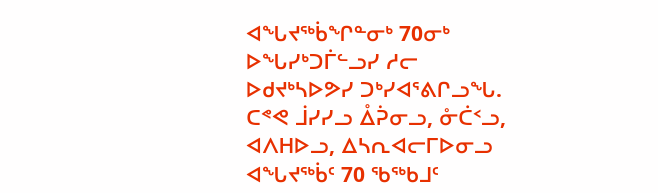ᐊᖓᔪᖅᑳᖏᓐᓂᒃ 70ᓂᒃ ᐅᖓᓯᒃᑐᒦᓪᓗᓯ ᓱᓕ ᐅᑯᔪᒃᓴᐅᕗᓯ ᑐᒃᓯᐊᕐᕕᒋᓗᖓ.
ᑕᕝᕙ ᒨᓯᓯᓗ ᐂᕉᓂᓗ, ᓁᑖᑉᓗ, ᐊᐱᕼᐅᓗ, ᐃᓴᕆᐊᓕᒥᐅᓂᓗ ᐊᖓᔪᖅᑳᑦ 70 ᖃᖅᑲᒧᑦ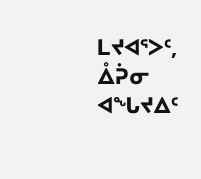ᒪᔪᐊᕐᐳᑦ,
ᐂᕉᓂ ᐊᖓᔪᐃᑦ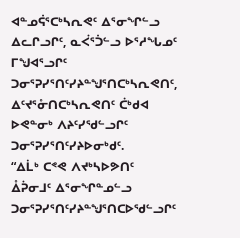ᐊᓐᓄᕌᕐᑕᒃᓴᕆᕙᑦ ᐃᕐᓂᖏᓪᓗ ᐃᓚᒋᓗᒋᑦ, ᓇᐹᕐᑑᓪᓗ ᐅᕐᓱᖓᓄᑦ ᒥᖑᐊᕐᓗᒋᑦ ᑐᓂᕐᕈᓯᕐᑎᑦᓯᔨᓐᖑᕐᑎᑕᒃᓴᕆᕙᑎᑦ, ᐃᑦᔪᕐᓁᑎᑕᒃᓴᕆᕙᑎᑦ ᑖᒃᑯᐊ ᐅᕙᓐᓂᒃ ᐱᔨᑦᓯᖁᓪᓗᒋᑦ ᑐᓂᕐᕈᓯᕐᑎᑦᓯᔨᐅᓂᒃᑯᑦ.
“ᐃᒫᒃ ᑕᕝᕙ ᐱᔪᒃᓴᐅᕗᑎᑦ ᐂᕉᓂᒧᑦ ᐃᕐᓂᖏᓐᓄᓪᓗ ᑐᓂᕐᕈᓯᕐᑎᑦᓯᔨᓐᖑᕐᑎᑕᐅᖁᓪᓗᒋᑦ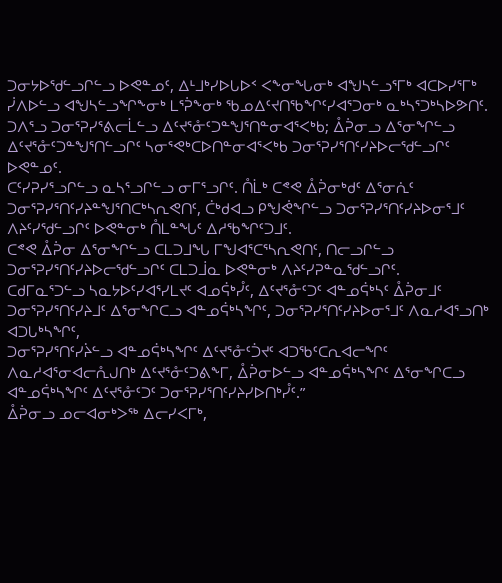ᑐᓂᔭᐅᖁᓪᓗᒋᓪᓗ ᐅᕙᓐᓄᑦ, ᐃᒻᒧᒃᓯᐅᒐᐅᑉ ᐸᖕᓂᖓᓂᒃ ᐊᖑᓴᓪᓗᕐᒥᒃ ᐊᑕᐅᓯᕐᒥᒃ ᓰᐱᐅᓪᓗ ᐊᖑᓴᓪᓗᖏᖕᓂᒃ ᒪᕐᕉᖕᓂᒃ ᖃᓄᐃᑦᔪᑎᖃᖏᑦᓯᐊᕐᑐᓂᒃ ᓇᒃᓴᕐᑐᒃᓴᐅᕗᑎᑦ.
ᑐᐱᕐᓗ ᑐᓂᕐᕈᓯᕐᕕᓕᒫᓪᓗ ᐃᑦᔪᕐᓁᑦᑐᓐᖑᕐᑎᓐᓂᐊᕐᐸᒃᑲ; ᐂᕉᓂᓗ ᐃᕐᓂᖏᓪᓗ ᐃᑦᔪᕐᓁᑦᑐᓐᖑᕐᑎᓪᓗᒋᑦ ᓴᓂᕐᕙᒃᑕᐅᑎᓐᓂᐊᕐᐸᒃᑲ ᑐᓂᕐᕈᓯᕐᑎᑦᓯᔨᐅᓕᖁᓪᓗᒋᑦ ᐅᕙᓐᓄᑦ.
ᑕᑦᓯᕈᓯᕐᓗᒋᓪᓗ ᓇᓴᕐᓗᒋᓪᓗ ᓂᒥᕐᓗᒋᑦ. ᑍᒫᒃ ᑕᕝᕙ ᐂᕉᓂᒃᑯᑦ ᐃᕐᓂᕇᑦ ᑐᓂᕐᕈᓯᕐᑎᑦᓯᔨᓐᖑᕐᑎᑕᒃᓴᕆᕙᑎᑦ, ᑖᒃᑯᐊᓗ ᑭᖑᕚᖏᓪᓗ ᑐᓂᕐᕈᓯᕐᑎᑦᓯᔨᐅᓂᕐᒧᑦ ᐱᔨᑦᓯᖁᓪᓗᒋᑦ ᐅᕙᓐᓂᒃ ᑍᒪᓐᖓᑦ ᐃᓱᖃᖏᑦᑐᒧᑦ.
ᑕᕝᕙ ᐂᕉᓂ ᐃᕐᓂᖏᓪᓗ ᑕᒪᑐᒧᖓ ᒥᖑᐊᕐᑕᕐᓴᕆᕙᑎᑦ, ᑎᓕᓗᒋᓪᓗ ᑐᓂᕐᕈᓯᕐᑎᑦᓯᔨᐅᓕᖁᓪᓗᒋᑦ ᑕᒪᑐᒨᓇ ᐅᕙᓐᓂᒃ ᐱᔨᑦᓯᕈᓐᓇᖁᓪᓗᒋᑦ.
ᑕᑯᒥᓇᕐᑐᓪᓗ ᓴᓇᔭᐅᑦᓯᐊᕐᓯᒪᔪᑦ ᐊᓄᕌᒃᓮᑦ, ᐃᑦᔪᕐᓁᑦᑐᑦ ᐊᓐᓄᕌᒃᓴᑦ ᐂᕉᓂᒧᑦ ᑐᓂᕐᕈᓯᕐᑎᑦᓯᔨᒧᑦ ᐃᕐᓂᖏᑕᓗ ᐊᓐᓄᕌᒃᓴᖏᑦ, ᑐᓂᕐᕈᓯᕐᑎᑦᓯᔨᐅᓂᕐᒧᑦ ᐱᓇᓱᐊᕐᓗᑎᒃ ᐊᑐᒐᒃᓴᖏᑦ,
ᑐᓂᕐᕈᓯᕐᑎᑦᓯᔩᓪᓗ ᐊᓐᓄᕌᒃᓴᖏᑦ ᐃᑦᔪᕐᓁᑦᑑᔪᑦ ᐊᑐᖃᑦᑕᕆᐊᓕᖏᑦ ᐱᓇᓱᐊᕐᓂᐊᓕᕅᒍᑎᒃ ᐃᑦᔪᕐᓁᑦᑐᕕᖕᒥ, ᐂᕉᓂᐅᓪᓗ ᐊᓐᓄᕌᒃᓴᖏᑦ ᐃᕐᓂᖏᑕᓗ ᐊᓐᓄᕌᒃᓴᖏᑦ ᐃᑦᔪᕐᓁᑦᑐᑦ ᑐᓂᕐᕈᓯᕐᑎᑦᓯᔨᓯᐅᑎᒃᓮᑦ.”
ᐂᕉᓂᓗ ᓄᓕᐊᓂᒃᐳᖅ ᐃᓕᓯᐸᒥᒃ,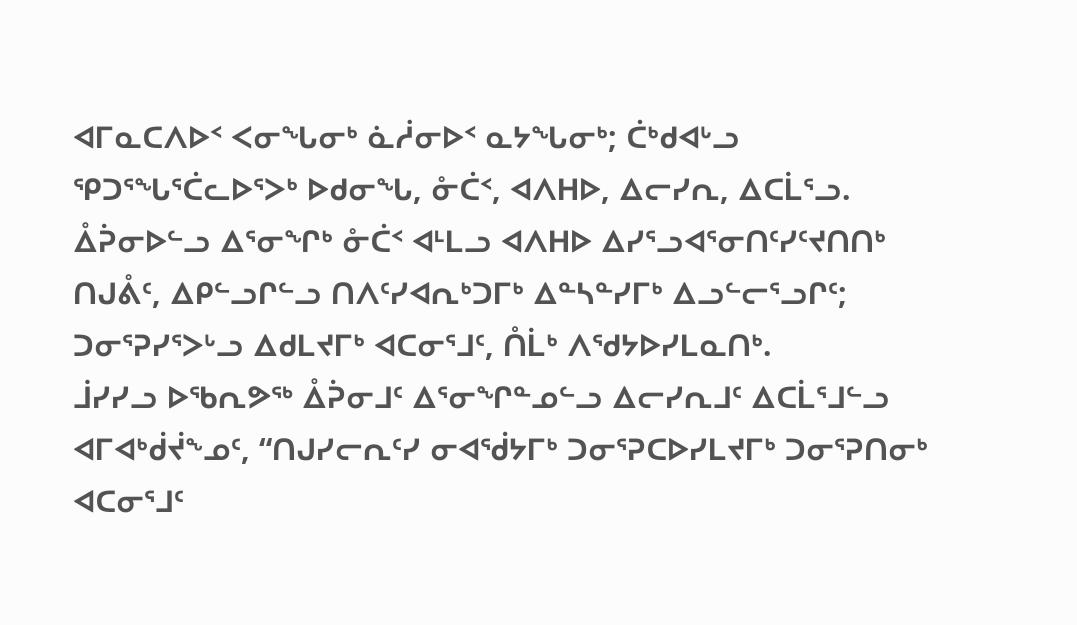ᐊᒥᓇᑕᐱᐅᑉ ᐸᓂᖓᓂᒃ ᓈᓲᓂᐅᑉ ᓇᔭᖓᓂᒃ; ᑖᒃᑯᐊᒡᓗ ᕿᑐᕐᖓᕐᑖᓚᐅᕐᐳᒃ ᐅᑯᓂᖓ, ᓁᑖᑉ, ᐊᐱᕼᐅ, ᐃᓕᓯᕆ, ᐃᑕᒫᕐᓗ.
ᐂᕉᓂᐅᓪᓗ ᐃᕐᓂᖏᒃ ᓁᑖᑉ ᐊᒻᒪᓗ ᐊᐱᕼᐅ ᐃᓯᕐᓗᐊᕐᓂᑎᑦᓯᑦᔪᑎᑎᒃ ᑎᒍᕔᑦ, ᐃᑭᓪᓗᒋᓪᓗ ᑎᐱᑦᓯᐊᕆᒃᑐᒥᒃ ᐃᓐᓴᓐᓯᒥᒃ ᐃᓗᓪᓕᕐᓗᒋᑦ; ᑐᓂᕐᕈᓯᕐᐳᒡᓗ ᐃᑯᒪᔪᒥᒃ ᐊᑕᓂᕐᒧᑦ, ᑍᒫᒃ ᐱᖁᔭᐅᓯᒪᓇᑎᒃ.
ᒨᓯᓯᓗ ᐅᖃᕆᕗᖅ ᐂᕉᓂᒧᑦ ᐃᕐᓂᖏᓐᓄᓪᓗ ᐃᓕᓯᕆᒧᑦ ᐃᑕᒫᕐᒧᓪᓗ ᐊᒥᐊᒃᑰᔫᖕᓄᑦ, “ᑎᒍᓯᓕᕆᑦᓯ ᓂᐊᖂᔭᒥᒃ ᑐᓂᕐᕈᑕᐅᓯᒪᔪᒥᒃ ᑐᓂᕐᕈᑎᓂᒃ ᐊᑕᓂᕐᒧᑦ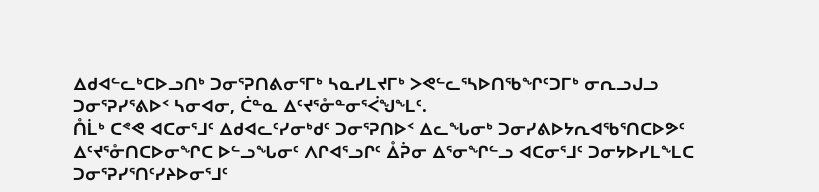ᐃᑯᐊᓪᓚᒃᑕᐅᓗᑎᒃ ᑐᓂᕐᕈᑎᕕᓂᕐᒥᒃ ᓴᓇᓯᒪᔪᒥᒃ ᐳᕙᓪᓚᕐᓴᐅᑎᖃᖏᑦᑐᒥᒃ ᓂᕆᓗᒍᓗ ᑐᓂᕐᕈᓯᕐᕕᐅᑉ ᓴᓂᐊᓂ, ᑖᓐᓇ ᐃᑦᔪᕐᓁᓐᓂᕐᐹᖑᖕᒪᑦ.
ᑍᒫᒃ ᑕᕝᕙ ᐊᑕᓂᕐᒧᑦ ᐃᑯᐊᓚᑦᓯᓂᒃᑯᑦ ᑐᓂᕐᕈᑎᐅᑉ ᐃᓚᖓᓂᒃ ᑐᓂᓯᕕᐅᔭᕆᐊᖃᕐᑎᑕᐅᕗᑦ ᐃᑦᔪᕐᓁᑎᑕᐅᓂᖏᑕ ᐅᓪᓗᖓᓂᑦ ᐱᒋᐊᕐᓗᒋᑦ ᐂᕉᓂ ᐃᕐᓂᖏᓪᓗ ᐊᑕᓂᕐᒧᑦ ᑐᓂᔭᐅᓯᒪᖕᒪᑕ ᑐᓂᕐᕈᓯᕐᑎᑦᓯᔨᐅᓂᕐᒧᑦ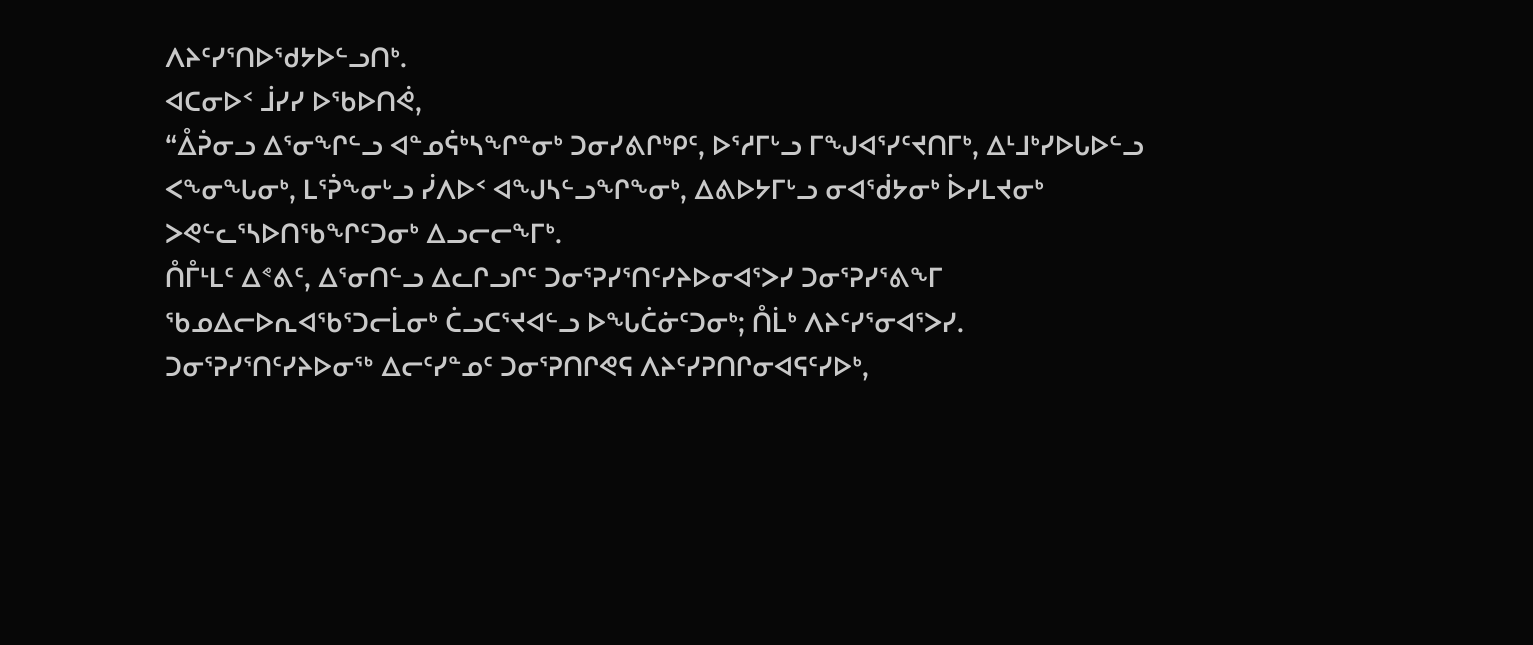ᐱᔨᑦᓯᕐᑎᐅᖁᔭᐅᓪᓗᑎᒃ.
ᐊᑕᓂᐅᑉ ᒨᓯᓯ ᐅᖃᐅᑎᕚ,
“ᐂᕉᓂᓗ ᐃᕐᓂᖏᓪᓗ ᐊᓐᓄᕌᒃᓴᖏᓐᓂᒃ ᑐᓂᓯᕕᒋᒃᑭᑦ, ᐅᕐᓱᒥᒡᓗ ᒥᖑᐊᕐᓯᑦᔪᑎᒥᒃ, ᐃᒻᒧᒃᓯᐅᒐᐅᓪᓗ ᐸᖕᓂᖓᓂᒃ, ᒪᕐᕉᖕᓂᒡᓗ ᓰᐱᐅᑉ ᐊᖑᓴᓪᓗᖏᖕᓂᒃ, ᐃᕕᐅᔭᒥᒡᓗ ᓂᐊᖂᔭᓂᒃ ᐆᓯᒪᔪᓂᒃ ᐳᕙᓪᓚᕐᓴᐅᑎᖃᖏᑦᑐᓂᒃ ᐃᓗᓕᓕᖕᒥᒃ.
ᑍᒤᒻᒪᑦ ᐃᕝᕕᑦ, ᐃᕐᓂᑎᓪᓗ ᐃᓚᒋᓗᒋᑦ ᑐᓂᕐᕈᓯᕐᑎᑦᓯᔨᐅᓂᐊᕐᐳᓯ ᑐᓂᕐᕈᓯᕐᕕᖕᒥ ᖃᓄᐃᓕᐅᕆᐊᖃᕐᑐᓕᒫᓂᒃ ᑖᓗᑕᕐᔪᐊᓪᓗ ᐅᖓᑖᓃᑦᑐᓂᒃ; ᑍᒫᒃ ᐱᔨᑦᓯᕐᓂᐊᕐᐳᓯ. ᑐᓂᕐᕈᓯᕐᑎᑦᓯᔨᐅᓂᖅ ᐃᓕᑦᓯᓐᓄᑦ ᑐᓂᕐᕈᑎᒋᕙᕋ ᐱᔨᑦᓯᕈᑎᒋᓂᐊᕋᑦᓯᐅᒃ,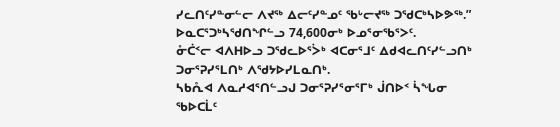ᓯᓚᑎᑦᓯᓐᓂᓪᓕ ᐱᔪᖅ ᐃᓕᑦᓯᓐᓄᑦ ᖃᒡᓕᔪᖅ ᑐᖁᑕᒃᓴᐅᕗᖅ.”
ᐅᓇᑕᕐᑐᒃᓴᖁᑎᖏᓪᓗ 74,600ᓂᒃ ᐅᓄᕐᓂᖃᕐᐳᑦ.
ᓁᑖᑉᓕ ᐊᐱᕼᐅᓗ ᑐᖁᓚᐅᕐᐴᒃ ᐊᑕᓂᕐᒧᑦ ᐃᑯᐊᓚᑎᑦᓯᓪᓗᑎᒃ ᑐᓂᕐᕈᓯᕐᒪᑎᒃ ᐱᖁᔭᐅᓯᒪᓇᑎᒃ.
ᓴᑲᕅᐊ ᐱᓇᓱᐊᕐᑎᓪᓗᒍ ᑐᓂᕐᕈᓯᕐᓂᕐᒥᒃ ᒎᑎᐅᑉ ᓵᖓᓂ ᖃᐅᑕᒫᑦ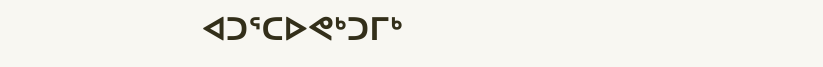ᐊᑐᕐᑕᐅᕙᒃᑐᒥᒃ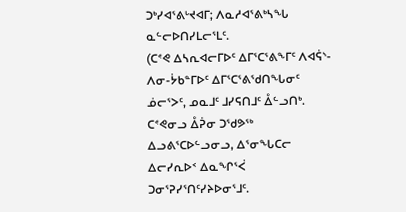ᑐᒃᓯᐊᕐᕕᒡᔪᐊᒥ; ᐱᓇᓱᐊᕐᕕᒃᓴᖓ ᓇᓪᓕᐅᑎᓯᒪᓕᕐᒪᑦ.
(ᑕᕝᕙ ᐃᓴᕆᐊᓕᒥᐅᑦ ᐃᒥᕐᑕᕐᕕᖕᒥᑦ ᐱᐊᕌᔅ-ᐱᓂ-ᔮᑲᓐᒥᐅᑦ ᐃᒥᕐᑕᕐᕕᖁᑎᖓᓂᑦ ᓅᓕᕐᐳᑦ, ᓄᓇᒧᑦ ᒧᓯᕋᑎᒧᑦ ᐂᓪᓗᑎᒃ. ᑕᕝᕙᓂᓗ ᐂᕉᓂ ᑐᖁᕗᖅ ᐃᓗᕕᕐᑕᐅᓪᓗᓂᓗ, ᐃᕐᓂᖓᑕᓕ ᐃᓕᓯᕆᐅᑉ ᐃᓇᖏᕐᐹ ᑐᓂᕐᕈᓯᕐᑎᑦᓯᔨᐅᓂᕐᒧᑦ.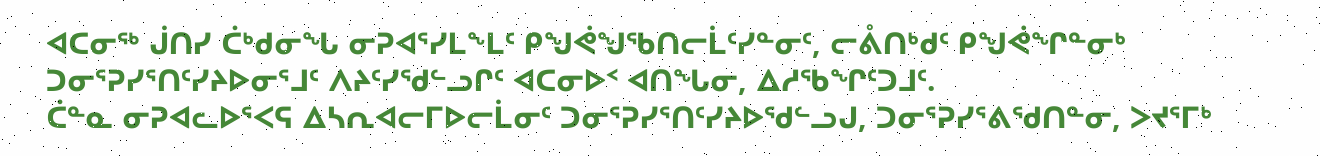ᐊᑕᓂᖅ ᒎᑎᓯ ᑖᒃᑯᓂᖓ ᓂᕈᐊᕐᓯᒪᖕᒪᑦ ᑭᖑᕚᖑᖃᑎᓕᒫᑦᓯᓐᓂᑦ, ᓕᕔᑎᒃᑯᑦ ᑭᖑᕚᖏᓐᓂᒃ ᑐᓂᕐᕈᓯᕐᑎᑦᓯᔨᐅᓂᕐᒧᑦ ᐱᔨᑦᓯᖁᓪᓗᒋᑦ ᐊᑕᓂᐅᑉ ᐊᑎᖓᓂ, ᐃᓱᖃᖏᑦᑐᒧᑦ.
ᑖᓐᓇ ᓂᕈᐊᓚᐅᕐᐸᕋ ᐃᓴᕆᐊᓕᒥᐅᓕᒫᓂᑦ ᑐᓂᕐᕈᓯᕐᑎᑦᓯᔨᐅᖁᓪᓗᒍ, ᑐᓂᕐᕈᓯᕐᕕᖁᑎᓐᓂ, ᐳᔪᕐᒥᒃ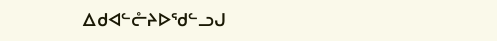ᐃᑯᐊᓪᓔᔨᐅᖁᓪᓗᒍ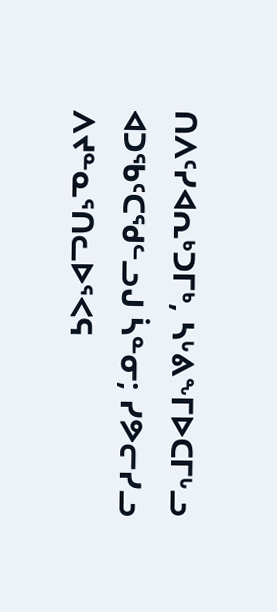ᑎᐱᑦᓯᐊᕆᒃᑐᒥᒃ, ᓴᒡᕕᖕᒥᐅᑕᒥᒡᓗ ᐊᑐᖃᑦᑕᖁᓪᓗᒍ ᓵᓐᓂ; ᓯᕗᓕᓯᓗ ᐱᔪᓐᓇᕐᑎᓚᐅᕐᐸᕋ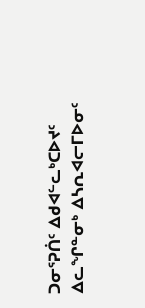ᑐᓂᕐᕈᑏᑦ ᐃᑯᐊᓪᓚᒃᑕᐅᔪᑦ ᐃᓚᖏᓐᓂᒃ ᐃᓴᕆᐊᓕᒥᐅᓂᑦ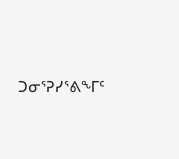ᑐᓂᕐᕈᓯᕐᕕᖕᒥᑦ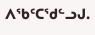ᐱᖃᑦᑕᖁᓪᓗᒍ.